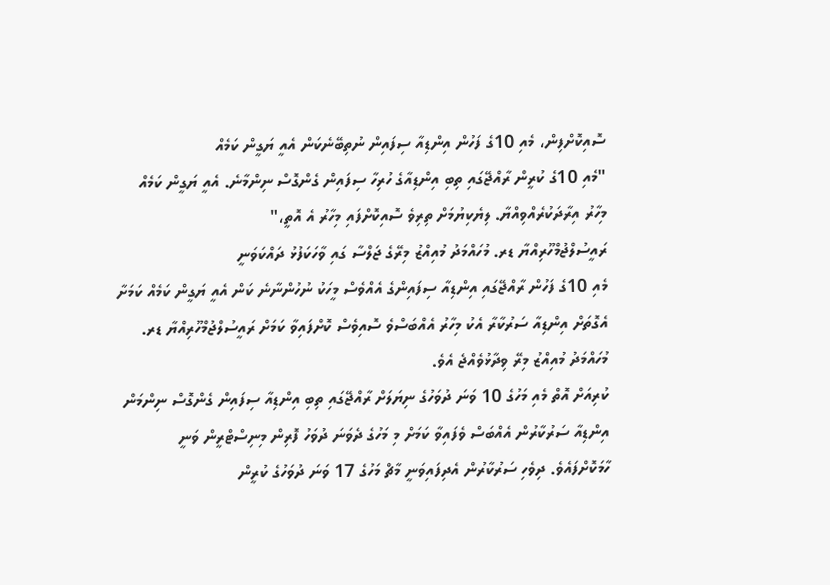ސޮއިކޮށްފިން، މެއި 10ގެ ފަހުން އިންޑިއާ ސިފައިން ނުތިބޭނެކަން އެއީ ޔަގީން ކަމެއް
"މެއި 10ގެ ކުރީން ރާއްޖޭގައި ތިބި އިންޑިއާގެ ހުރިހާ ސިފައިން ގެންގޮސް ނިންމާނެ. އެއީ ޔަގީން ކަމެއް މިހާރު އިރާދަކުރެއްވިއްޔާ. ލިޔެކިޔުމަށް ތިރިވެ ސޮއިކޮށްފައި މިހާރު އެ އޮތީ،"
ރައީސުލްޖުމްހޫރިއްޔާ ޑރ. މުހައްމަދު މުއިއްޒު މިރޭގެ ޖަލްސާ ގައި ވާހަކަފުޅު ދައްކަވަނީ
މެއި 10ގެ ފަހުން ރާއްޖޭގައި އިންޑިއާ ސިފައިންގެ އެއްވެސް މީހަކު ނުހުންނާނެ ކަން އެއީ ޔަގީން ކަމެއް ކަމަށާ އެގޮތަށް އިންޑިއާ ސަރުކާރާ އެކު މިހާރު އެއްބަސްވެ ސޮއިވެސް ކޮށްފައިވާ ކަމަށް ރައީސުލްޖުމްހޫރިއްޔާ ޑރ. މުހައްމަދު މުއިއްޒު މިރޭ ވިދާޅުވެއްޖެ އެވެ.
ކުރިއަށް އޮތް މެއި މަހުގެ 10 ވަނަ ދުވަހުގެ ނިޔަލަށް ރާއްޖޭގައި ތިބި އިންޑިއާ ސިފައިން ގެންގޮސް ނިންމަން އިންޑިއާ ސަރުކާރުން އެއްބަސް ވެފައިވާ ކަމަށް މި މަހުގެ ދެވަނަ ދުވަހު ފޮރިން މިނިސްޓްރީން ވަނީ ހާމަކޮށްފައެވެ. ދިވެހި ސަރުކާރުން އެދިފައިވަނީ މާޗް މަހުގެ 17 ވަނަ ދުވަހުގެ ކުރީން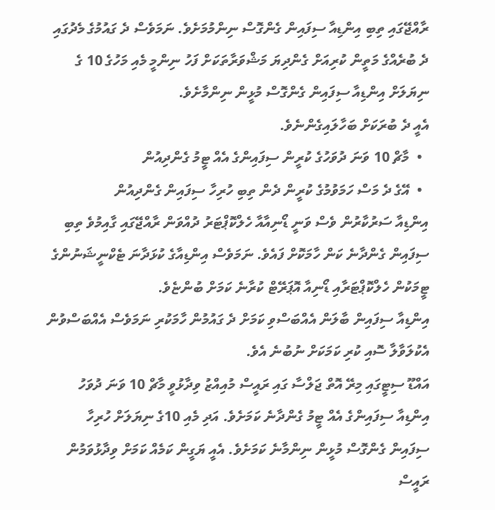ރާއްޖޭގައި ތިބި އިންޑިއާ ސިފައިން ގެންގޮސް ނިންމުމަށެވެ. ނަމަވެސް ދެ ގައުމުގެ މެދުގައި ދެ ބުރެއްގެ މަތީން ކުރިއަށް ގެންދިޔަ މަޝްވަރާތަކަށް ފަހު ނިންމީ މެއި މަހުގެ 10 ގެ ނިޔަލަށް އިންޑިއާ ސިފައިން ގެންގޮސް މުޅީން ނިންމާށެވެ.
އެއީ ދެ ބުރަކަށް ބަހާލައިގެންނެވެ.
  •  މާޗް 10 ވަނަ ދުވަހުގެ ކުރީން ސިފައިންގެ އެއް ޓީމު ގެންދިއުން
  •  އޭގެ ދެ މަސް ހަމަވުމުގެ ކުރީން ދެން ތިބި ހުރިހާ ސިފައިން ގެންދިއުން
އިންޑިއާ ސަރުކާރުން ވެސް ވަނީ ޑޯނިއާއާ ހެލްކޮޕްޓަރު ދުއްވަން ރާއްޖޭގައި ގާއިމުވެ ތިބި ސިފައިން ގެންދާނެ ކަން ހާމަކޮށް ފައެވެ. ނަމަވެސް އިންޑިއާގެ ކުޅަދާނަ ޓެކްނީޝަނުންގެ ޓީމަކުން ހެލްކޮޕްޓަރާއި ޑޯނިއާ އޮޕަރޭޓް ކުރާނެ ކަމަށް ބުންޏެވެ.
އިންޑިއާ ސިފައިން ބާލަން އެއްބަސްވި ކަމަށް ދެ ގައުމުން ހާމަކުރި ނަމަވެސް އެއްބަސްވުން އެކުލަވާލާ ސޮއި ކުރި ކަމަކަށް ނުބުނެ އެވެ.
އައްޑޫ ސިޓީގައި މިރޭ އޮތް ޖަލްސާ ގައި ރައީސް މުއިއްޒު ވިދާޅުވީ މާޗް 10 ވަނަ ދުވަހު އިންޑިއާ ސިފައިންގެ އެއް ޓީމު ގެންދާނެ ކަމަށެވެ. އަދި މެއި 10ގެ ނިޔަލަށް ހުރިހާ ސިފައިން ގެންގޮސް މުޅީން ނިންމާނެ ކަމަށެވެ. އެއީ ޔަގީން ކަމެއް ކަމަށް ވިދާޅުވަމުން ރައީސް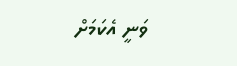ވަނީ އެކަމަށް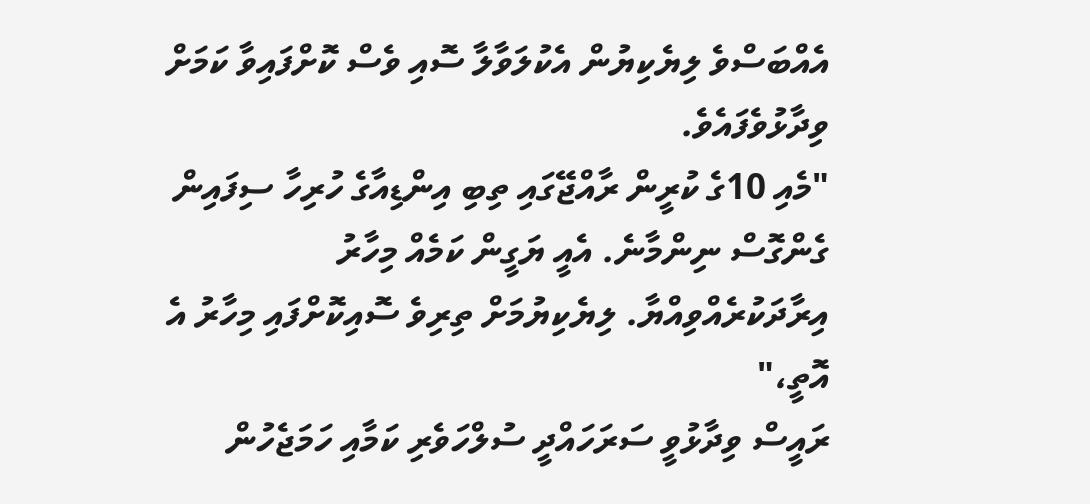އެއްބަސްވެ ލިޔެކިޔުން އެކުލަވާލާ ސޮއި ވެސް ކޮށްފައިވާ ކަމަށް ވިދާޅުވެފައެވެ.
"މެއި 10ގެ ކުރީން ރާއްޖޭގައި ތިބި އިންޑިއާގެ ހުރިހާ ސިފައިން ގެންގޮސް ނިންމާނެ. އެއީ ޔަގީން ކަމެއް މިހާރު އިރާދަކުރެއްވިއްޔާ. ލިޔެކިޔުމަށް ތިރިވެ ސޮއިކޮށްފައި މިހާރު އެ އޮތީ،"
ރައީސް ވިދާޅުވީ ސަރަހައްދީ ސުލްހަވެރި ކަމާއި ހަމަޖެހުން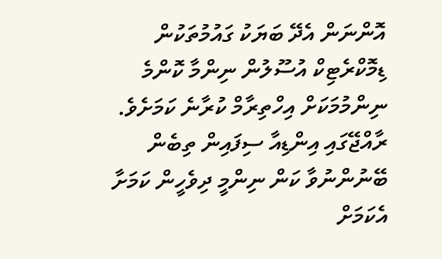އޮންނަން އެދޭ ބަޔަކު ގައުމުތަކުން ޑިމޮކްރެޓިކް އުސޫލުން ނިންމާ ކޮންމެ ނިންމުމަކަށް އިހްތިރާމް ކުރާނެ ކަމަށެވެ. ރާއްޖޭގައި އިންޑިއާ ސިފައިން ތިބެން ބޭނުންނުވާ ކަން ނިންމީ ދިވެހީން ކަމަށާ އެކަމަށް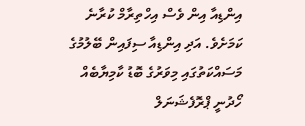އިންޑިއާ އިން ވެސް އިހްތިރާމް ކުރާނެ ކަމަށެވެ. އަދި އިންޑިއާ ސިފައިން ބޭލުމުގެ މަސައްކަތުގައި މިވަރުގެ ބޮޑު ކާމިޔާބެއް ހޯދުނީ ޕްރޮފެޝަނަލް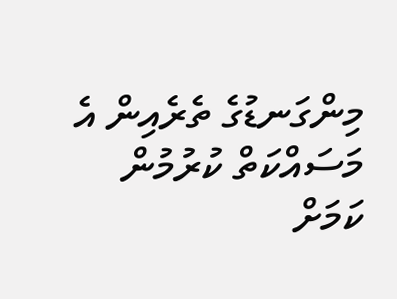މިންގަނޑުގެ ތެރެއިން އެ މަސައްކަތް ކުރުމުން ކަމަށް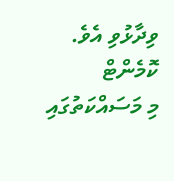ވިދާޅުވި އެވެ.
ކޮމެންޓް
މި މަސައްކަތުގައި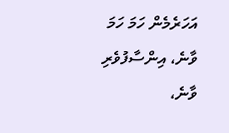އަހަރެމެން ހަމަ ހަމަ ވާނެ، އިންސާފުވެރި ވާނެ،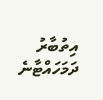އިތުބާރު ދަމަހައްޓާނެ